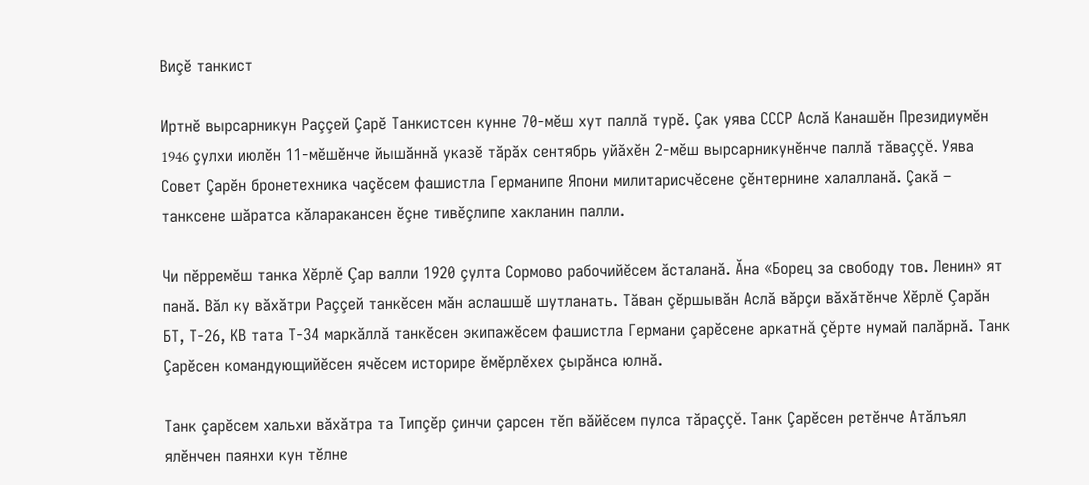Виçĕ танкист

Иртнĕ вырсарникун Раççей Çарĕ Танкистсен кунне 70-мĕш хут паллă турĕ. Çак уява СССР Аслă Канашĕн Президиумĕн 1946 çулхи июлĕн 11-мĕшĕнче йышăннă указĕ тăрăх сентябрь уйăхĕн 2-мĕш вырсарникунĕнче паллă тăваççĕ. Уява Совет Çарĕн бронетехника чаçĕсем фашистла Германипе Япони милитарисчĕсене çĕнтернине халалланă. Çакă – танксене шăратса кăларакансен ĕçне тивĕçлипе хакланин палли.

Чи пĕрремĕш танка Хĕрлĕ Çар валли 1920 çулта Сормово рабочийĕсем ăсталанă. Ăна «Борец за свободу тов. Ленин» ят панă. Вăл ку вăхăтри Раççей танкĕсен мăн аслашшĕ шутланать. Тăван çĕршывăн Аслă вăрçи вăхăтĕнче Хĕрлĕ Çарăн БТ, Т-26, КВ тата Т-34 маркăллă танкĕсен экипажĕсем фашистла Германи çарĕсене аркатнă çĕрте нумай палăрнă. Танк Çарĕсен командующийĕсен ячĕсем историре ĕмĕрлĕхех çырăнса юлнă.

Танк çарĕсем хальхи вăхăтра та Типçĕр çинчи çарсен тĕп вăйĕсем пулса тăраççĕ. Танк Çарĕсен ретĕнче Атăлъял ялĕнчен паянхи кун тĕлне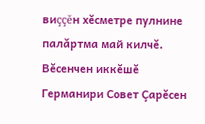виççĕн хĕсметре пулнине палăртма май килчĕ. Вĕсенчен иккĕшĕ Германири Совет Çарĕсен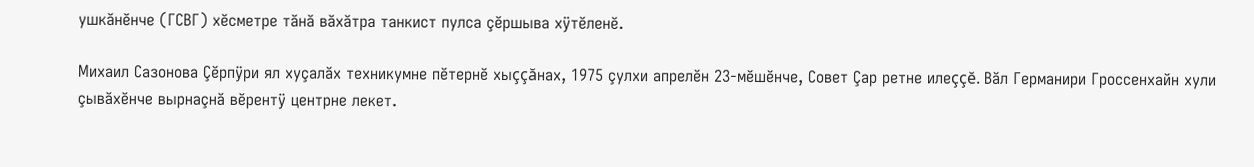ушкăнĕнче (ГСВГ) хĕсметре тăнă вăхăтра танкист пулса çĕршыва хÿтĕленĕ.

Михаил Сазонова Çĕрпÿри ял хуçалăх техникумне пĕтернĕ хыççăнах, 1975 çулхи апрелĕн 23-мĕшĕнче, Совет Çар ретне илеççĕ. Вăл Германири Гроссенхайн хули çывăхĕнче вырнаçнă вĕрентÿ центрне лекет.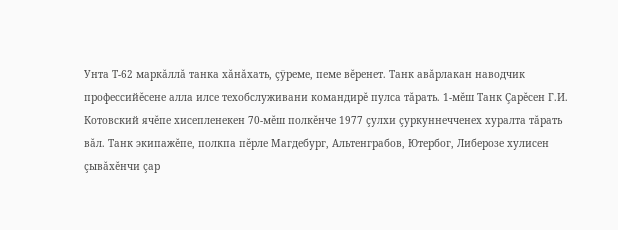Унта Т-62 маркăллă танка хăнăхать, çÿреме, пеме вĕренет. Танк авăрлакан наводчик профессийĕсене алла илсе техобслуживани командирĕ пулса тăрать. 1-мĕш Танк Çарĕсен Г.И. Котовский ячĕпе хисепленекен 70-мĕш полкĕнче 1977 çулхи çуркуннечченех хуралта тăрать вăл. Танк экипажĕпе, полкпа пĕрле Магдебург, Альтенграбов, Ютербог, Либерозе хулисен çывăхĕнчи çар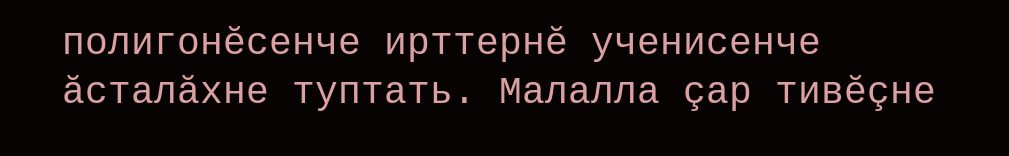полигонĕсенче ирттернĕ ученисенче ăсталăхне туптать. Малалла çар тивĕçне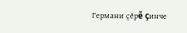Германи çĕрĕ çинче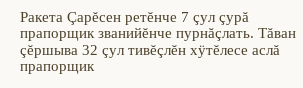Ракета Çарĕсен ретĕнче 7 çул çурă прапорщик званийĕнче пурнăçлать. Тăван çĕршыва 32 çул тивĕçлĕн хÿтĕлесе аслă прапорщик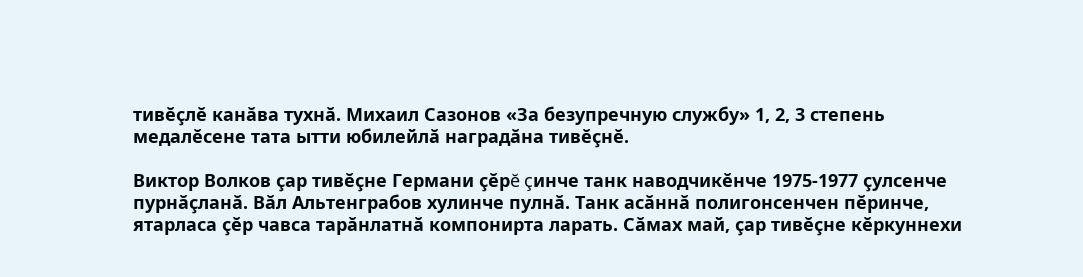тивĕçлĕ канăва тухнă. Михаил Сазонов «За безупречную службу» 1, 2, 3 степень медалĕсене тата ытти юбилейлă наградăна тивĕçнĕ.

Виктор Волков çар тивĕçне Германи çĕрĕ çинче танк наводчикĕнче 1975-1977 çулсенче пурнăçланă. Вăл Альтенграбов хулинче пулнă. Танк асăннă полигонсенчен пĕринче, ятарласа çĕр чавса тарăнлатнă компонирта ларать. Сăмах май, çар тивĕçне кĕркуннехи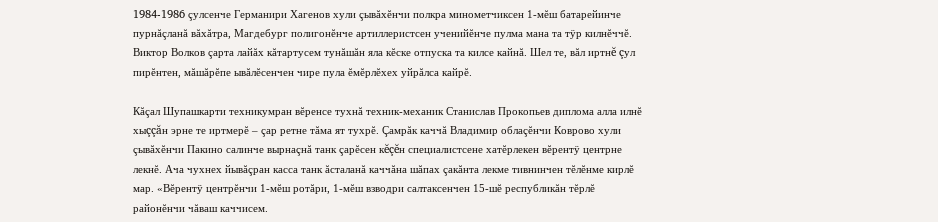1984-1986 çулсенче Германири Хагенов хули çывăхĕнчи полкра минометчиксен 1-мĕш батарейинче пурнăçланă вăхăтра, Магдебург полигонĕнче артиллеристсен ученийĕнче пулма мана та тÿр килнĕччĕ. Виктор Волков çарта лайăх кăтартусем тунăшăн яла кĕске отпуска та килсе кайнă. Шел те, вăл иртнĕ çул пирĕнтен, мăшăрĕпе ывăлĕсенчен чире пула ĕмĕрлĕхех уйрăлса кайрĕ.

Кăçал Шупашкарти техникумран вĕренсе тухнă техник-механик Станислав Прокопьев диплома алла илнĕ хыççăн эрне те иртмерĕ – çар ретне тăма ят тухрĕ. Çамрăк каччă Владимир облаçĕнчи Коврово хули çывăхĕнчи Пакино салинче вырнаçнă танк çарĕсен кĕçĕн специалистсене хатĕрлекен вĕрентÿ центрне лекнĕ. Ача чухнех йывăçран касса танк ăсталанă каччăна шăпах çакăнта лекме тивнинчен тĕлĕнме кирлĕ мар. «Вĕрентÿ центрĕнчи 1-мĕш ротăри, 1-мĕш взводри салтаксенчен 15-шĕ республикăн тĕрлĕ районĕнчи чăваш каччисем.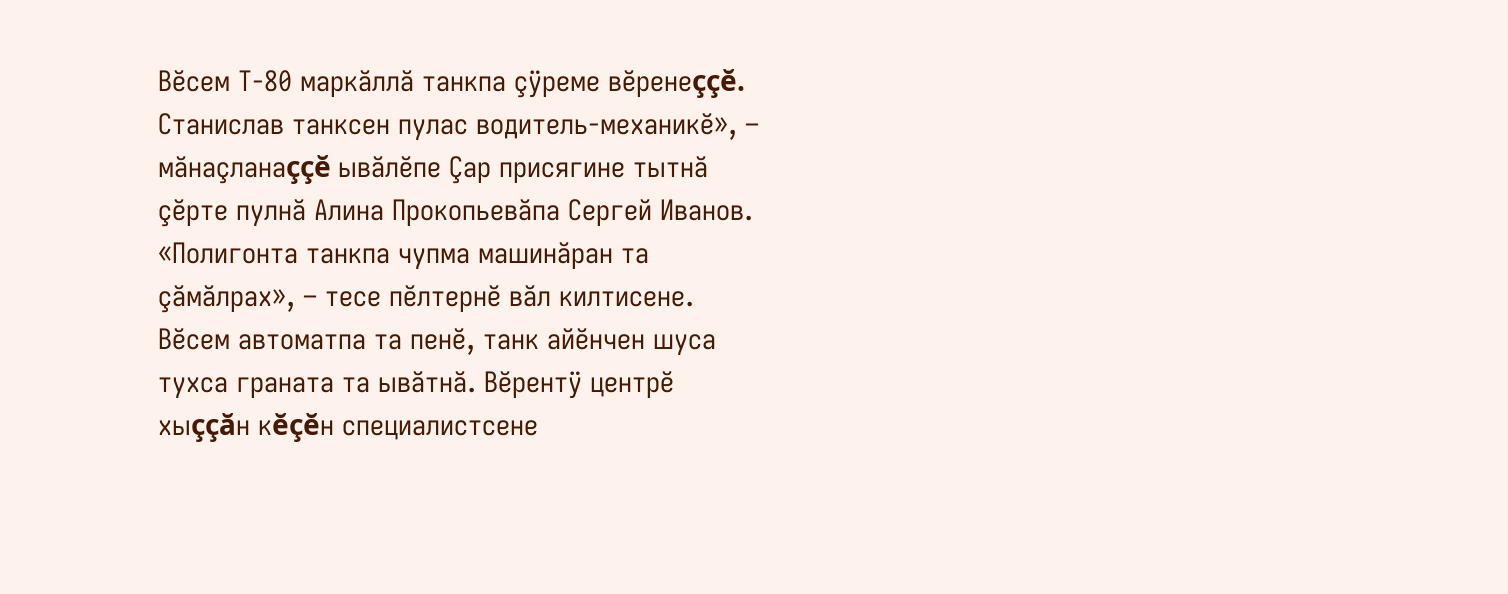Вĕсем Т-80 маркăллă танкпа çÿреме вĕренеççĕ. Станислав танксен пулас водитель-механикĕ», – мăнаçланаççĕ ывăлĕпе Çар присягине тытнă çĕрте пулнă Алина Прокопьевăпа Сергей Иванов. «Полигонта танкпа чупма машинăран та çăмăлрах», – тесе пĕлтернĕ вăл килтисене. Вĕсем автоматпа та пенĕ, танк айĕнчен шуса тухса граната та ывăтнă. Вĕрентÿ центрĕ хыççăн кĕçĕн специалистсене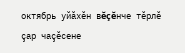октябрь уйăхĕн вĕçĕнче тĕрлĕ çар чаçĕсене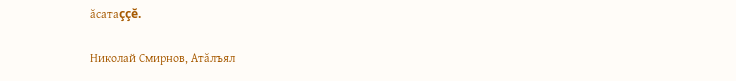ăсатаççĕ.

Николай Смирнов, Атăлъял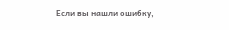Если вы нашли ошибку,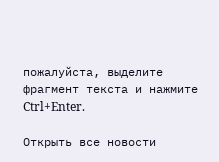пожалуйста, выделите фрагмент текста и нажмите Ctrl+Enter.

Открыть все новости